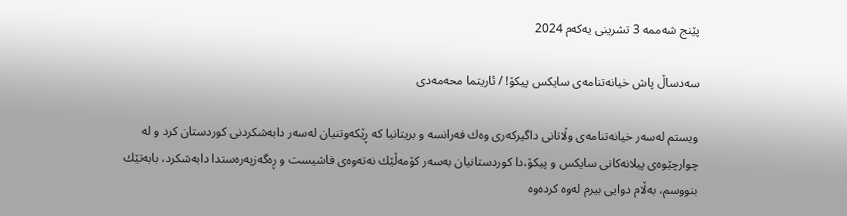پێنج شه‌ممه‌ 3 تشرینی یه‌كه‌م 2024

سه‌دساڵ پاش خیانه‌تنامه‌ی سایكس پیكۆ! / ئاریتما محەمەدی

ویستم له‌سه‌ر خیانه‌تنامه‌ی وڵاتانی داگیركه‌ری وه‌ك فه‌رانسه‌ و بریتانیا كه‌ ڕێكه‌وتنیان له‌سه‌ر دابه‌شكردنی كوردستان كرد و له‌ چوارچێوه‌ی پیلانه‌كانی سایكس و پیكۆ،دا كوردستانیان به‌سه‌ر كۆمه‌ڵێك نه‌ته‌وه‌ی فاشیست و ڕه‌گه‌زپه‌ره‌ستدا دابه‌شكرد، بابه‌تێك بنووسم، به‌ڵام دوایی بیرم له‌وه‌ كرده‌وه‌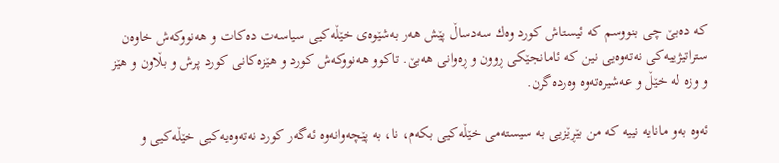كه‌ ده‌بێ چی بنووسم كه‌ ئیستاش كورد وه‌ك سه‌دساڵ پێش هه‌ر به‌شێوه‌ی خێڵه‌كیی سیاسه‌ت ده‌كات و هه‌نووكه‌ش خاوه‌ن ستراتیژییه‌كی نه‌ته‌وه‌یی نین كه‌ ئامانجێكی ڕوون و ڕه‌وانی هه‌بێ. تاكوو هه‌نووكه‌ش كورد و هێزه‌كانی كورد پرش و بڵاون و هێز و وزه‌ له‌ خێڵ و عه‌شیره‌ته‌وه‌ وه‌رده‌گرن.

ئه‌وه‌ به‌و مانایه‌ نییه‌ كه‌ من بێڕێزیی به‌ سیسته‌می خێڵه‌كیی بكه‌م، نا، به‌ پێچه‌وانه‌وه‌ ئه‌گه‌ر كورد نه‌ته‌وه‌یه‌كیی خێڵه‌كیی و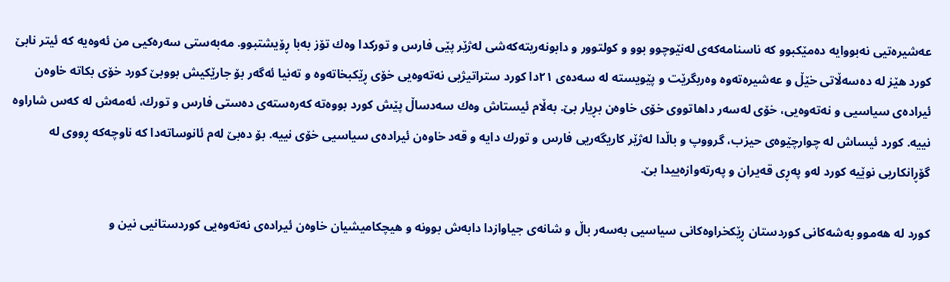عه‌شیره‌تیی نه‌بووایه‌ ده‌مێكبوو كه‌ ناسنامه‌كه‌ی له‌نێوچوو بوو و كولتوور و دابونه‌ریته‌كه‌شی له‌ژێر پێی فارس و توركدا وه‌ك تۆز به‌با ڕۆیشتبوو. مه‌به‌ستی سه‌ره‌كیی من ئه‌وه‌یه‌ كه‌ ئیتر نابێ كورد هێز له‌ ده‌سه‌ڵاتی خێڵ و عه‌شیره‌ته‌وه‌ وه‌ربگرێت و پێویسته‌ له‌ سه‌ده‌ی ٢١دا كورد ستراتیژیی نه‌ته‌وه‌یی خۆی ڕێكبخاته‌وه‌ و ته‌نیا ئه‌گه‌ر بۆ جارێكیش بووبێ كورد خۆی بكاته‌ خاوه‌ن ئیراده‌ی سیاسیی و نه‌ته‌وه‌یی، خۆی له‌سه‌ر داهاتووی خۆی خاوه‌ن بڕیار بێ. به‌ڵام ئیستاش وه‌ك سه‌دساڵ پێش كورد بووه‌ته‌ كه‌ره‌سته‌ی ده‌ستی فارس و تورك، ئه‌مه‌ش له‌ كه‌س شاراوه‌ نییه‌. كورد ئیساش له‌ چوارچێوه‌ی حیزب، گرووپ و باڵدا له‌ژێر كاریگه‌ریی فارس و تورك دایه‌ و قه‌د خاوه‌ن ئیراده‌ی سیاسیی خۆی نییه‌. بۆ ده‌بێ له‌م ئانوساته‌دا كه‌ ناوچه‌كه‌ ڕووی له‌ گۆڕانكاریی نوێیه‌ كورد له‌و په‌ڕی قه‌یران و په‌رته‌وازه‌ییدا بێ.

كورد له‌ هه‌موو به‌شه‌كانی كوردستان ڕێكخراوه‌كانی سیاسیی به‌سه‌ر باڵ و شانه‌ی جیاوازدا دابه‌ش بوونه‌ و هیچكامیشیان خاوه‌ن ئیراده‌ی نه‌ته‌وه‌یی كوردستانیی نین و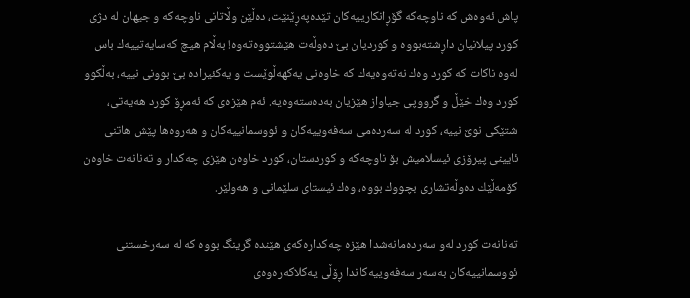پاش ئه‌وه‌ش كه‌ ناوچه‌كه‌ گۆڕانكارییه‌كان تێده‌په‌ڕێنێت، ده‌ڵێن وڵاتانی ناوچه‌كه‌ و جیهان له‌ دژی كورد پیلانیان داڕشته‌بووه‌ و كوردیان بێ ده‌وڵه‌ت هێشتووه‌ته‌وه‌! به‌ڵام هیچ كه‌سایه‌تییه‌ك باس له‌وه‌ ناكات كه‌ كورد وه‌ك نه‌ته‌وه‌یه‌ك كه‌ خاوه‌نی یه‌كهه‌ڵوێست و یه‌كئیراده‌ بێ بوونی نییه‌، به‌ڵكوو كورد وه‌ك خێڵ و گرووپی جیاواز هێزیان به‌ده‌سته‌وه‌یه‌. ئه‌م هێزه‌ی كه‌ ئه‌مڕۆ كورد هه‌یه‌تی، شتێكی نوێ نییه‌، كورد له‌ سه‌رده‌می سه‌فه‌وییه‌كان و ئووسمانییه‌كان و هه‌روه‌ها پێش هاتنی ئایینی پیرۆزی ئیسلامیش بۆ ناوچه‌كه‌ و كوردستان، كورد خاوه‌ن هێزی چه‌كدار و ته‌نانه‌ت خاوه‌ن كۆمه‌ڵێك ده‌وڵه‌تشاری بچووك بووه‌، وه‌ك ئیستای سلێمانی و هه‌ولێر.

ته‌نانه‌ت كورد له‌و سه‌رده‌مانه‌شدا هێزه‌ چه‌كداره‌كه‌ی هێنده‌ گرینگ بووه‌ كه‌ له‌ سه‌رخستنی ئووسمانییه‌كان به‌سه‌ر سه‌فه‌وییه‌كاندا ڕۆڵی یه‌كلاكه‌ره‌وه‌ی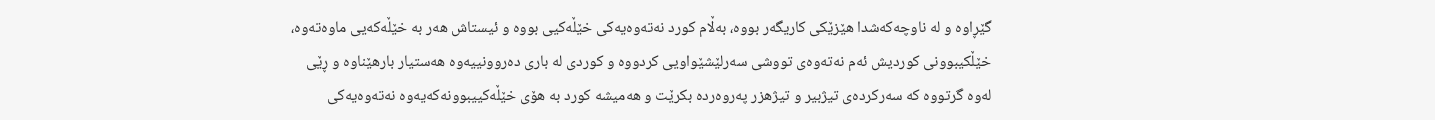گێڕاوه‌ و له‌ ناوچه‌كه‌شدا هێزێكی كاریگه‌ر بووه‌، به‌ڵام كورد نه‌ته‌وه‌یه‌كی خێڵه‌كیی بووه‌ و ئیستاش هه‌ر به‌ خێڵه‌كه‌یی ماوه‌ته‌وه‌، خێڵكیبوونی كوردیش ئه‌م نه‌ته‌وه‌ی تووشی سه‌رلێشێواویی كردووه‌ و كوردی له‌ باری ده‌روونییه‌وه‌ هه‌ستیار بارهێناوه‌ و ڕێی له‌وه‌ گرتووه‌ كه‌ سه‌ركرده‌ی تیژبیر و تیژهزر په‌روه‌رده‌ بكرێت و هه‌میشه‌ كورد به‌ هۆی خێڵه‌كییبوونه‌كه‌یه‌وه‌ نه‌ته‌وه‌یه‌كی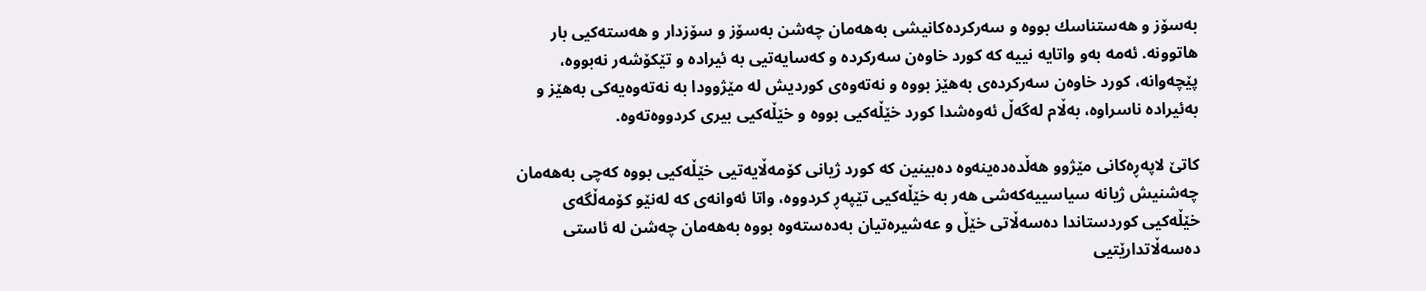به‌سۆز و هه‌ستناسك بووه‌ و سه‌ركرده‌كانیشی به‌هه‌مان چه‌شن به‌سۆز و سۆزدار و هه‌سته‌كیی بار هاتوونه‌. ئه‌مه‌ به‌و واتایه‌ نییه‌ كه‌ كورد خاوه‌ن سه‌ركرده‌ و كه‌سایه‌تیی به‌ ئیراده‌ و تێكۆشه‌ر نه‌بووه‌، پێچه‌وانه‌، كورد خاوه‌ن سه‌ركرده‌ی به‌هێز بووه‌ و نه‌ته‌وه‌ی كوردیش له‌ مێژوودا به‌ نه‌ته‌وه‌یه‌كی به‌هێز و به‌ئیراده‌ ناسراوه‌، به‌ڵام له‌گه‌ڵ ئه‌وه‌شدا كورد خێڵه‌كیی بووه‌ و خێڵه‌كیی بیری كردووه‌ته‌وه‌.

كاتێ لاپه‌ڕه‌كانی مێژوو هه‌ڵده‌ده‌ینه‌وه‌ ده‌بینین كه‌ كورد ژیانی كۆمه‌ڵایه‌تیی خێڵه‌كیی بووه‌ كه‌چی به‌هه‌مان چه‌شنیش ژیانه‌ سیاسییه‌كه‌شی هه‌ر به‌ خێڵه‌كیی تێپه‌ڕ كردووه‌، واتا ئه‌وانه‌ی كه‌ له‌نێو كۆمه‌ڵگه‌ی خێڵه‌كیی كوردستاندا ده‌سه‌ڵاتی خێڵ و عه‌شیره‌تیان به‌ده‌سته‌وه‌ بووه‌ به‌هه‌مان چه‌شن له‌ ئاستی ده‌سه‌ڵاتدارێتیی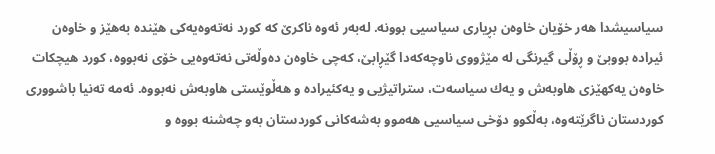سیاسیشدا هه‌ر خۆیان خاوه‌ن بڕیاری سیاسیی بوونه‌. له‌به‌ر ئه‌وه‌ ناكرێ كه‌ كورد نه‌ته‌وه‌یه‌كی هێنده‌ به‌هێز و خاوه‌ن ئیراده‌ بووبێ و ڕۆڵی گیرنگی له‌ مێژووی ناوچه‌كه‌دا گێڕابێ، كه‌چی خاوه‌ن ده‌وڵه‌تی نه‌ته‌وه‌یی خۆی نه‌بووه‌، كورد هیچكات خاوه‌ن یه‌كهێزی هاوبه‌ش و یه‌ك سیاسه‌ت، ستراتیژیی و یه‌كئیراده‌ و هه‌ڵوێستی هاوبه‌ش نه‌بووه‌. ئه‌مه‌ ته‌نیا باشووری كوردستان ناگرێته‌وه‌، به‌ڵكوو دۆخی سیاسیی هه‌موو به‌شه‌كانی كوردستان به‌و چه‌شنه‌ بووه‌ و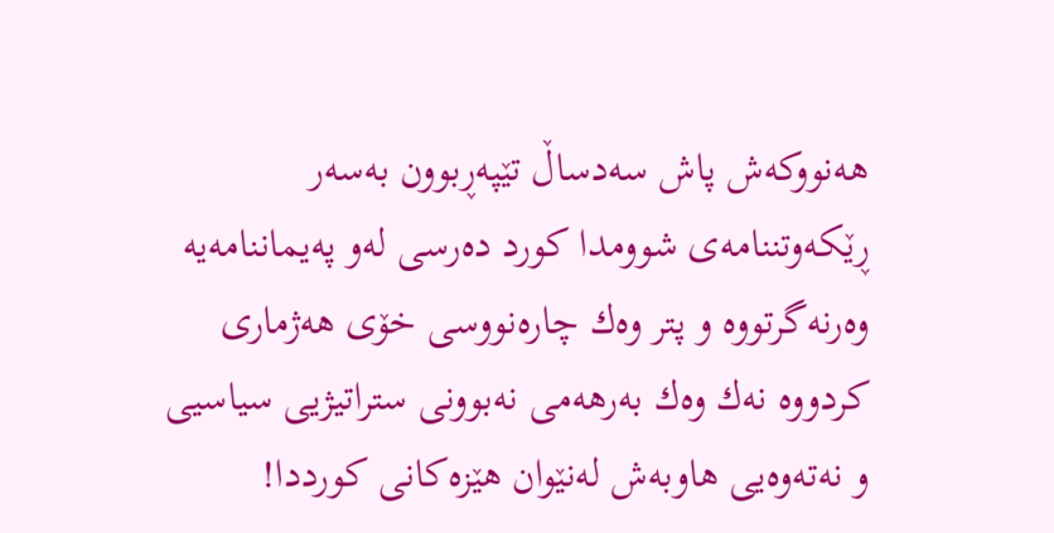هه‌نووكه‌ش پاش سه‌دساڵ تێپه‌ڕبوون به‌سه‌ر ڕێكه‌وتننامه‌ی شوومدا كورد ده‌رسی له‌و په‌یماننامه‌یه‌ وه‌رنه‌گرتووه‌ و پتر وه‌ك چاره‌نووسی خۆی هه‌ژماری كردووه‌ نه‌ك وه‌ك به‌رهه‌می نه‌بوونی ستراتیژیی سیاسیی و نه‌ته‌وه‌یی هاوبه‌ش له‌نێوان هێزه‌كانی كورددا!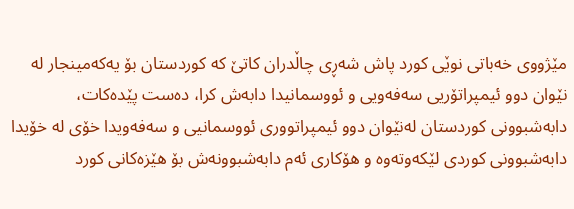مێژووی خه‌باتی نوێی كورد پاش شه‌ڕی چاڵدران كاتێ كه‌ كوردستان بۆ یه‌كه‌مینجار له‌ نێوان دوو ئیمپراتۆریی سه‌فه‌ویی و ئووسمانیدا دابه‌ش كرا، ده‌ست پێده‌كات، دابه‌شبوونی كوردستان له‌نێوان دوو ئیمپراتووری ئووسمانیی و سه‌فه‌ویدا خۆی له‌ خۆیدا دابه‌شبوونی كوردی لێكه‌وته‌وه‌ و هۆكاری ئه‌م دابه‌شبوونه‌ش بۆ هێزه‌كانی كورد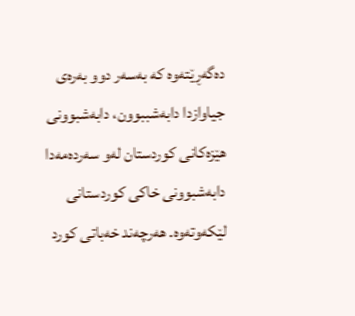ده‌گه‌ڕێته‌وه‌ كه‌ به‌سه‌ر دوو به‌ره‌ی جیاوازدا دابه‌شببوون، دابه‌شبوونی هێزه‌كانی كوردستان له‌و سه‌رده‌مه‌دا دابه‌شبوونی خاكی كوردستانی لێكه‌وته‌وه‌. هه‌رچه‌ند خه‌باتی كورد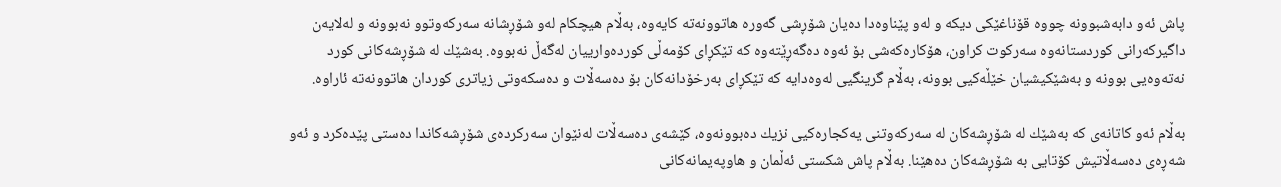پاش ئه‌و دابه‌شبوونه‌ چووه‌ قۆناغێكی دیكه‌ و له‌و پێناوه‌دا ده‌یان شۆڕشی گه‌وره‌ هاتوونه‌ته‌ كایه‌وه‌، به‌ڵام هیچكام له‌و شۆڕشانه‌ سه‌ركه‌وتوو نه‌بوونه‌ و له‌لایه‌ن داگیركه‌رانی كوردستانه‌وه‌ سه‌ركوت كراون، هۆكاره‌كه‌شی بۆ ئه‌وه‌ ده‌گه‌ڕێته‌وه‌ كه‌ تێكڕای كۆمه‌ڵی كورده‌وارییان له‌گه‌ڵ نه‌بووه‌‌. به‌شێك له‌ شۆڕشه‌كانی كورد نه‌ته‌وه‌یی بوونه‌ و به‌شێكیشیان خێڵه‌كیی بوونه‌، به‌ڵام گرینگیی له‌وه‌دایه‌ كه‌ تێكڕای به‌رخۆدانه‌كان بۆ ده‌سه‌ڵات و ده‌سكه‌وتی زیاتری كوردان هاتوونه‌ته‌ ئاراوه‌.

به‌ڵام ئه‌و كاتانه‌ی كه‌ به‌شێك له‌ شۆڕشه‌كان له‌ سه‌ركه‌وتنی یه‌كجاره‌كیی نزیك ده‌بوونه‌وه‌، كێشه‌ی ده‌سه‌ڵات له‌نێوان سه‌ركرده‌ی شۆڕشه‌كاندا ده‌ستی پێده‌كرد‌ و ئه‌و شه‌ڕه‌ی ده‌سه‌ڵاتیش كۆتایی به‌ شۆڕشه‌كان ده‌هێنا. به‌ڵام پاش شكستی ئه‌ڵمان و هاوپه‌یمانه‌كانی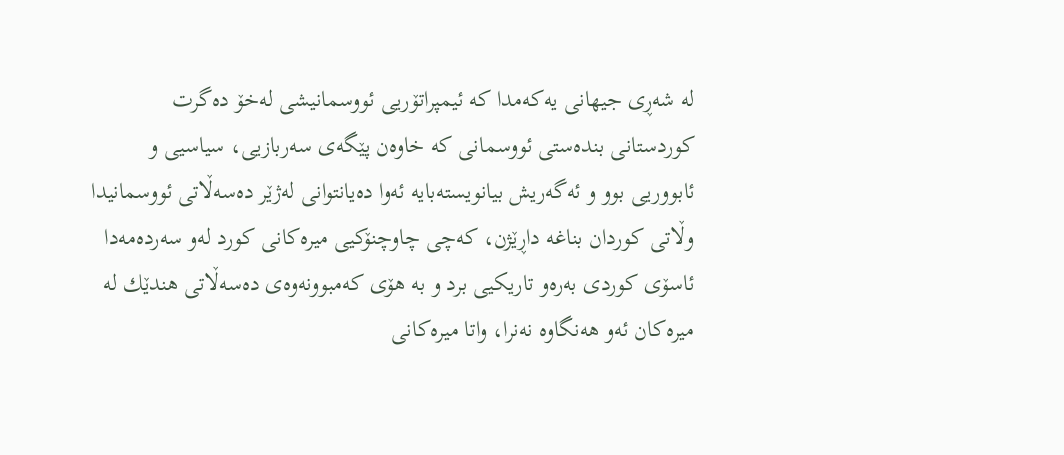له‌ شه‌ڕی جیهانی یه‌كه‌مدا كه‌ ئیمپراتۆریی ئووسمانیشی له‌خۆ ده‌گرت كوردستانی بنده‌ستی ئووسمانی كه‌ خاوه‌ن پێگه‌ی سه‌ربازیی، سیاسیی و ئابووریی بوو و ئه‌گه‌ریش بیانویسته‌بایه‌ ئه‌وا ده‌یانتوانی له‌ژێر ده‌سه‌ڵاتی ئووسمانیدا وڵاتی كوردان بناغه‌ داڕێژن، كه‌چی چاوچنۆكیی میره‌كانی كورد له‌و سه‌رده‌مه‌دا ئاسۆی كوردی به‌ره‌و تاریكیی برد و به‌ هۆی كه‌مبوونه‌وه‌ی ده‌سه‌ڵاتی هندێك له‌ میره‌كان ئه‌و هه‌نگاوه‌ نه‌نرا، واتا میره‌كانی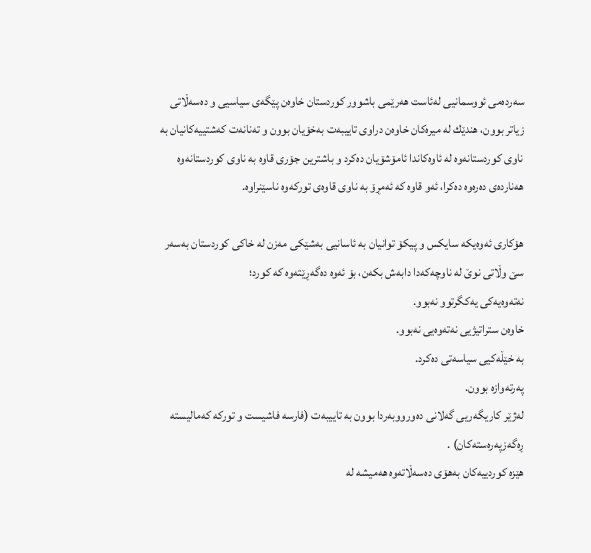سه‌رده‌می ئووسمانیی له‌ئاست هه‌رێمی باشوور كوردستان خاوه‌ن پێگه‌ی سیاسیی و ده‌سه‌ڵاتی زیاتر بوون، هندێك له‌ میره‌كان خاوه‌ن دراوی تاییبه‌ت به‌خۆیان بوون و ته‌نانه‌ت كه‌شتییه‌كانیان به‌ ناوی كوردستانه‌وه‌ له‌ ئاوه‌كاندا ئامۆشۆیان ده‌كرد و باشترین جۆری قاوه‌ به‌ ناوی كوردستانه‌وه‌ هه‌نارده‌ی ده‌ره‌وه‌ ده‌كرا، ئه‌و قاوه‌ كه‌ ئه‌مڕۆ به‌ ناوی قاوه‌ی توركه‌وه‌ ناسێنراوه‌.

هۆكاری ئه‌وه‌یكه‌ سایكس و پیكۆ توانیان به‌ ئاسانیی به‌شێكی مه‌زن له‌ خاكی كوردستان به‌سه‌ر سێ وڵاتی نوێ له‌ ناوچه‌كه‌دا دابه‌ش بكه‌ن، بۆ ئه‌وه‌ ده‌گه‌ڕێته‌وه‌ كه‌ كورد؛
نه‌ته‌وه‌یه‌كی یه‌كگرتوو نه‌بوو.
خاوه‌ن ستراتیژیی نه‌ته‌وه‌یی نه‌بوو.
به‌ خێڵه‌كیی سیاسه‌تی ده‌كرد.
په‌رته‌وازه‌ بوون.
له‌ژێر كاریگه‌ریی گه‌لانی ده‌ورووبه‌ردا بوون به‌ تاییبه‌ت (فارسه‌ فاشیست و توركه‌ كه‌مالیسته‌ ڕه‌گه‌زپه‌ره‌سته‌كان) .
هێزه‌ كوردییه‌كان به‌هۆی ده‌سه‌ڵاته‌وه‌ هه‌میشه‌ له‌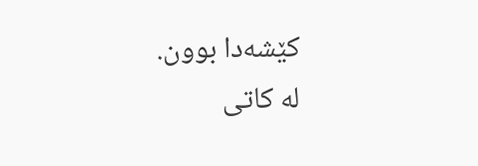كێشه‌دا بوون.
له‌ كاتی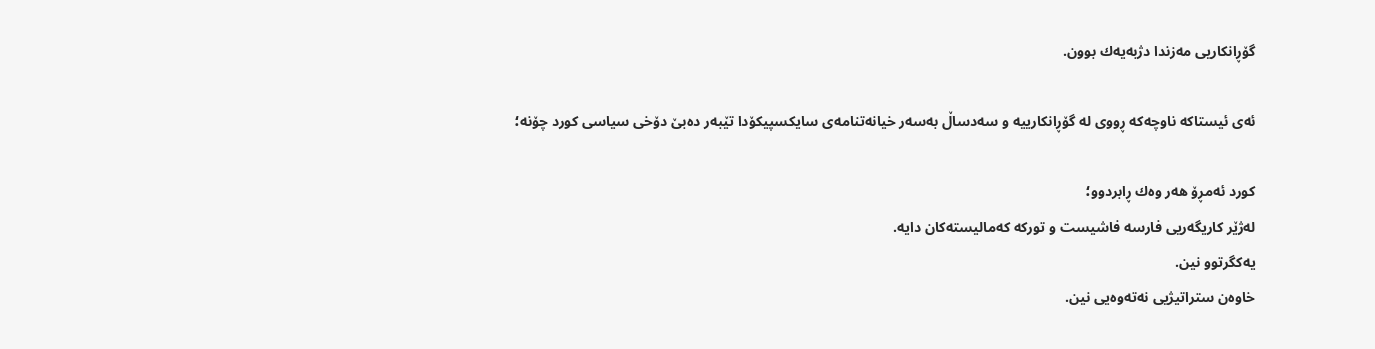گۆڕانكاریی مه‌زندا دژبه‌یه‌ك بوون.

ئه‌ی ئیستاكه‌ ناوچه‌كه‌ ڕووی له‌ گۆڕانكارییه‌ و سه‌دساڵ به‌سه‌ر خیانه‌تنامه‌ی سایكسپیكۆدا تێبه‌ر ده‌بێ دۆخی سیاسی كورد چۆنه‌؛

كورد ئه‌مڕۆ هه‌ر وه‌ك ڕابردوو؛
له‌ژێر كاریگه‌ریی فارسه‌ فاشیست و توركه‌ كه‌مالیسته‌كان دایه‌.
یه‌كگرتوو نین.
خاوه‌ن ستراتیژیی نه‌ته‌وه‌یی نین.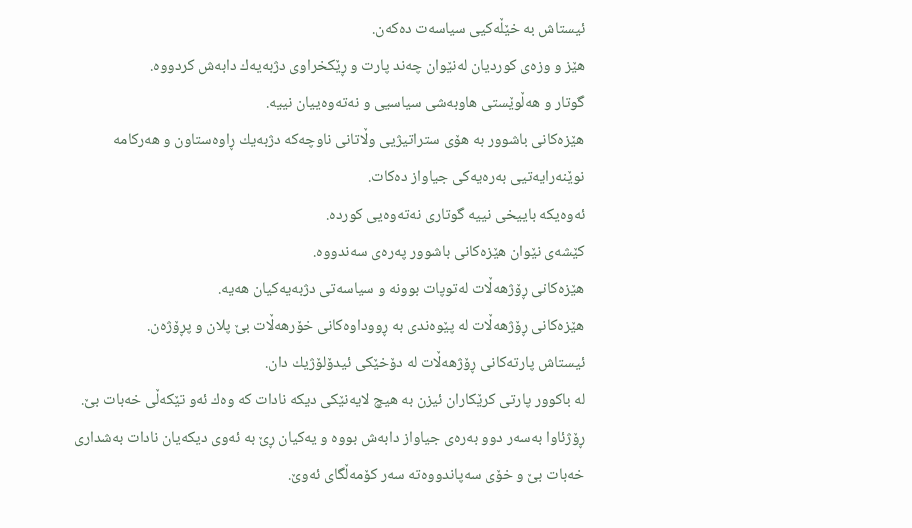ئیستاش به‌ خێڵه‌كیی سیاسه‌ت ده‌كه‌ن.
هێز‌ و وزه‌ی كوردیان له‌نێوان چه‌ند پارت و ڕێكخراوی دژبه‌یه‌ك دابه‌ش كردووه‌.
گوتار و هه‌ڵوێستی هاوبه‌شی سیاسیی و نه‌ته‌وه‌ییان نییه‌.
هێزه‌كانی باشوور به‌ هۆی ستراتیژیی وڵاتانی ناوچه‌كه‌ دژبه‌یك ڕاوه‌ستاون و هه‌ركامه‌ نوێنه‌رایه‌تیی به‌ره‌یه‌كی جیاواز ده‌كات.
ئه‌وه‌یكه‌ باییخی نییه‌ گوتاری نه‌ته‌وه‌یی كورده‌.
كێشه‌ی نێوان هێزه‌كانی باشوور په‌ره‌ی سه‌ندووه‌.
هێزه‌كانی ڕۆژهه‌ڵات له‌توپات بوونه‌ و سیاسه‌تی دژبه‌یه‌كیان هه‌یه‌.
هێزه‌كانی ڕۆژهه‌ڵات له‌ پێوه‌ندی به‌ ڕووداوه‌كانی خۆرهه‌ڵات بێ پلان و پڕۆژه‌ن.
ئیستاش پارته‌كانی ڕۆژهه‌ڵات له‌ دۆخێكی ئیدۆلۆژیك دان.
له‌ باكوور پارتی كرێكاران ئیزن به‌ هیچ لایه‌نێكی دیكه‌ نادات كه‌ وه‌ك ئه‌و تێكه‌ڵی خه‌بات بێ.
ڕۆژئاوا به‌سه‌ر دوو به‌ره‌ی جیاواز دابه‌ش بووه‌ و یه‌كیان ڕێ به‌ ئه‌وی دیكه‌یان نادات به‌شداری خه‌بات بێ و خۆی سه‌پاندووه‌ته‌ سه‌ر كۆمه‌ڵگای ئه‌وێ.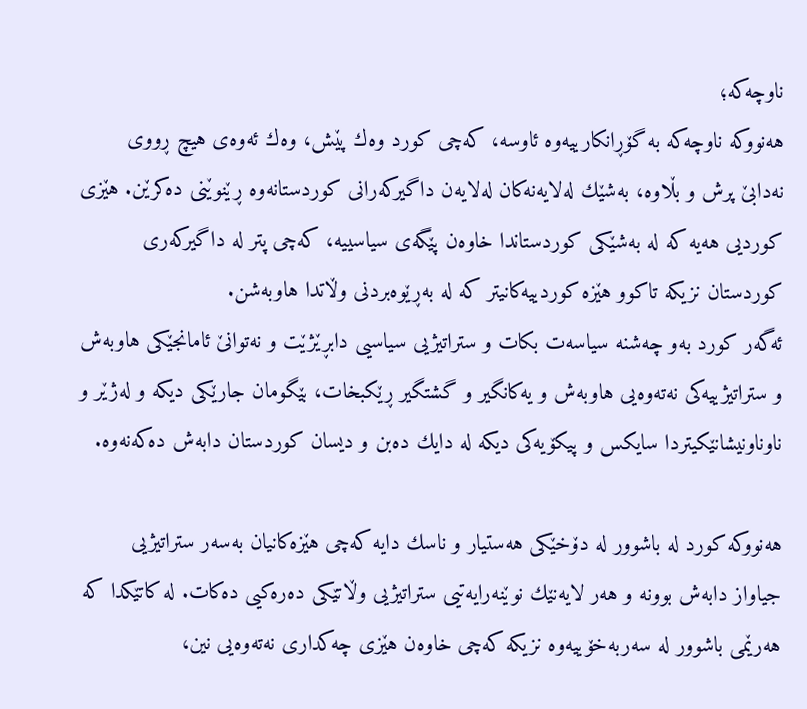ناوچه‌كه‌؛
هه‌نووكه‌ ناوچه‌كه‌ به‌ گۆڕانكارییه‌وه‌ ئاوسه‌، كه‌چی كورد وه‌ك پێش، وه‌ك ئه‌وه‌ی هیچ ڕووی نه‌دابێ پرش و بڵاوه‌، به‌شێك له‌لایه‌نه‌كان له‌لایه‌ن داگیركه‌رانی كوردستانه‌وه‌ ڕێنوێنی ده‌كرێن. هێزی كوردیی هه‌یه‌ كه‌ له‌ به‌شێكی كوردستاندا خاوه‌ن پێگه‌ی سیاسییه‌، كه‌چی پتر له‌ داگیركه‌ری كوردستان نزیكه‌ تاكوو هێزه‌ كوردییه‌كانیتر كه‌ له‌ به‌ڕێوه‌بردنی وڵاتدا هاوبه‌شن.
ئه‌گه‌ر كورد به‌و چه‌شنه‌ سیاسه‌ت بكات و ستراتیژیی سیاسیی دابڕێژێت و نه‌توانێ ئامانجێكی هاوبه‌ش و ستراتیژییه‌كی نه‌ته‌وه‌یی هاوبه‌ش و یه‌كانگیر و گشتگیر ڕێكبخات، بێگومان جارێكی دیكه‌ و له‌ژێر و ناوناونیشانێكیتردا سایكس و پیكۆیه‌كی دیكه‌ له‌ دایك ده‌بن و دیسان كوردستان دابه‌ش ده‌كه‌نه‌وه‌.

هه‌نووكه‌ كورد له‌ باشوور له‌ دۆخێكی هه‌ستیار و ناسك دایه‌ كه‌چی هێزه‌كانیان به‌سه‌ر ستراتیژیی جیاواز دابه‌ش بوونه‌ و هه‌ر لایه‌نێك نوێنه‌رایه‌تیی ستراتیژیی وڵاتێكی ده‌ره‌كیی ده‌كات. له‌ كاتێكدا كه‌ هه‌رێمی باشوور له‌ سه‌ربه‌خۆییه‌وه‌ نزیكه‌ كه‌چی خاوه‌ن هێزی چه‌كداری نه‌ته‌وه‌یی نین،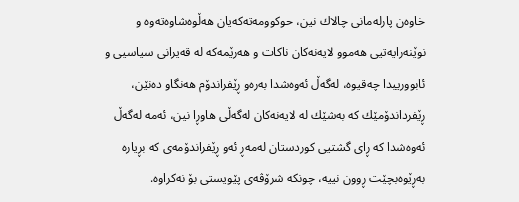خاوه‌ن پارله‌مانی چالاك نین، حوكوومه‌ته‌كه‌یان هه‌ڵوه‌شاوه‌ته‌وه‌ و نوێنه‌رایه‌تیی هه‌موو لایه‌نه‌كان ناكات و هه‌رێمه‌كه‌ له‌ قه‌یرانی سیاسیی و ئابوورییدا چه‌قیوه‌، له‌گه‌ڵ ئه‌وه‌شدا به‌ره‌و ڕێفراندۆم هه‌نگاو ده‌نێن، ڕێفرداندۆمێك كه‌ به‌شێك له‌ لایه‌نه‌كان له‌گه‌ڵی هاوڕا نین، ئه‌مه‌ له‌گه‌ڵ ئه‌وه‌شدا كه‌ ڕای گشتیی كوردستان له‌مه‌ڕ ئه‌و ڕێفراندۆمه‌ی كه‌ بڕیاره‌ به‌ڕێوه‌بچێت ڕوون نییه‌، چونكه‌ شرۆڤه‌ی پێویستی بۆ نه‌كراوه‌‌.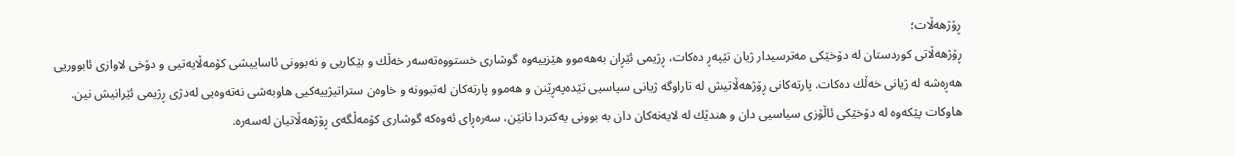ڕۆژهه‌ڵات؛
ڕۆژهه‌ڵاتی كوردستان له‌ دۆخێكی مه‌ترسیدار ژیان تێپه‌ڕ ده‌كات، ڕژیمی ئێڕان به‌هه‌موو هێزییه‌وه‌ گوشاری خستووه‌ته‌سه‌ر خه‌ڵك و بێكاریی و نه‌بوونی ئاساییشی كۆمه‌ڵایه‌تیی و دۆخی لاوازی ئابووریی هه‌ڕه‌شه‌ له‌ ژیانی خه‌ڵك ده‌كات. پارته‌كانی ڕۆژهه‌ڵاتیش له‌ تاراوگه‌ ژیانی سیاسیی تێده‌په‌ڕێنن و هه‌موو پارته‌كان له‌تبوونه‌ و خاوه‌ن ستراتیژییه‌كیی هاوبه‌شی نه‌ته‌وه‌یی له‌دژی ڕژیمی ئێرانیش نین. هاوكات پێكه‌وه‌ له‌ دۆخێكی ئاڵۆزی سیاسیی دان و هندێك له‌ لایه‌نه‌كان دان به‌ بوونی یه‌كتردا نانێن، سه‌ره‌ڕای ئه‌وه‌كه‌ گوشاری كۆمه‌ڵگه‌ی ڕۆژهه‌ڵاتیان له‌سه‌ره‌.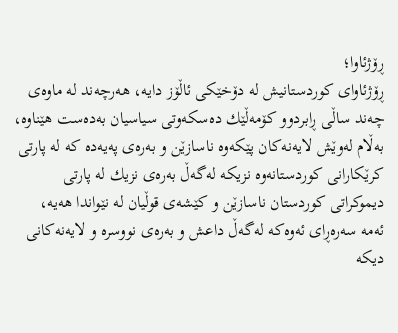ڕۆژئاوا؛
ڕۆژئاوای كوردستانیش له‌ دۆخێكی ئاڵۆز دایه‌، هه‌رچه‌ند له‌ ماوه‌ی چه‌ند ساڵی ڕابردوو كۆمه‌ڵێك ده‌سكه‌وتی سیاسیان به‌ده‌ست هێناوه‌، به‌ڵام له‌وێش لایه‌نه‌كان پێكه‌وه‌ ناسازێن و به‌ره‌ی په‌یه‌ده‌ كه‌ له‌ پارتی كرێكارانی كوردستانه‌وه‌ نزیكه‌ له‌گه‌ڵ به‌ره‌ی نزیك له‌ پارتی دیموكراتی كوردستان ناسازێن و كێشه‌ی قوڵیان له‌ نێواندا هه‌یه‌، ئه‌مه‌ سه‌ره‌ڕای ئه‌وه‌كه‌ له‌گه‌ڵ داعش و به‌ره‌ی نووسره‌ و لایه‌نه‌كانی دیكه‌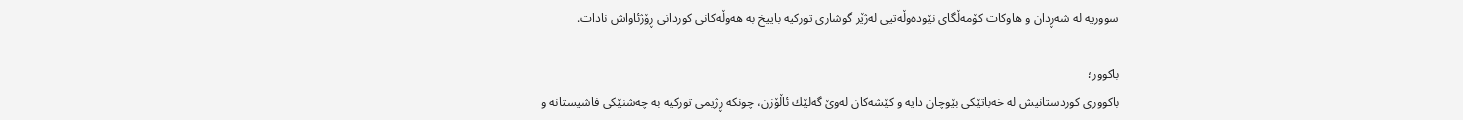سووریه‌ له‌ شه‌ڕدان و هاوكات كۆمه‌ڵگای نێوده‌وڵه‌تیی له‌ژێر گوشاری توركیه‌ باییخ به‌ هه‌وڵه‌كانی كوردانی ڕۆژئاواش نادات.

باكوور؛
باكووری كوردستانیش له‌ خه‌باتێكی بێوچان دایه‌ و كێشه‌كان له‌وێ گه‌لێك ئاڵۆزن، چونكه‌ ڕژیمی توركیه‌ به‌ چه‌شنێكی فاشیستانه‌ و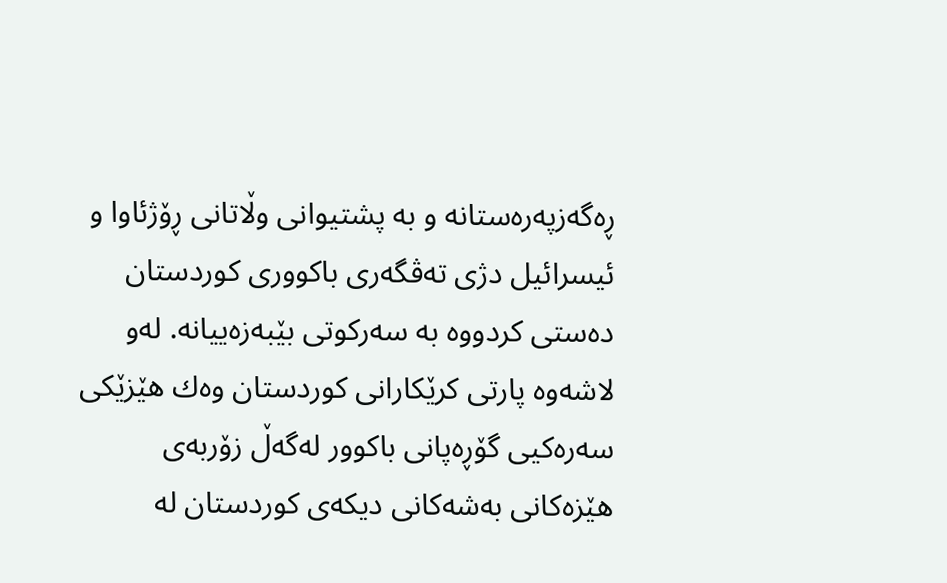ڕه‌گه‌زپه‌ره‌ستانه‌ و به‌ پشتیوانی وڵاتانی ڕۆژئاوا و ئیسرائیل دژی ته‌ڤگه‌ری باكووری كوردستان ده‌ستی كردووه‌ به‌ سه‌ركوتی بێبه‌زه‌ییانه‌. له‌و لاشه‌وه‌ پارتی كرێكارانی كوردستان وه‌ك هێزێكی سه‌ره‌كیی گۆڕه‌پانی باكوور له‌گه‌ڵ زۆربه‌ی هێزه‌كانی به‌شه‌كانی دیكه‌ی كوردستان له‌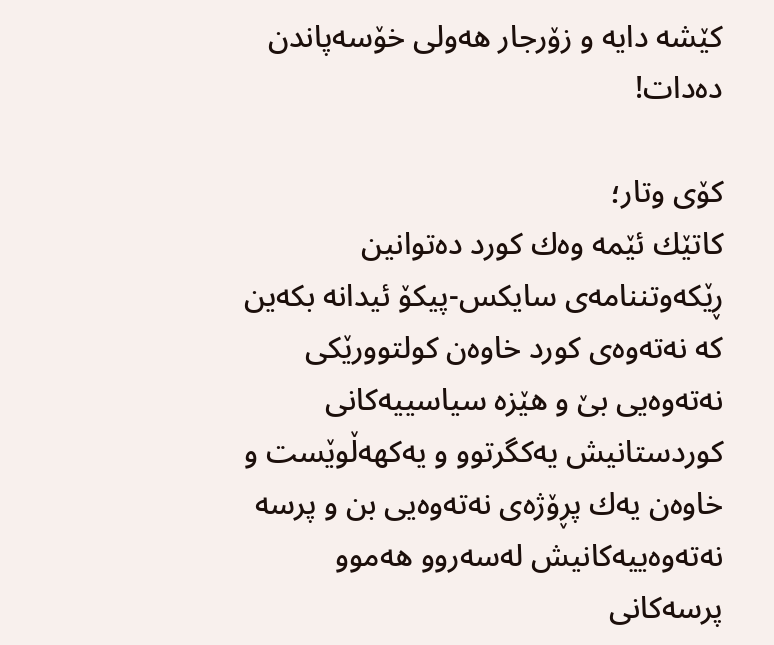كێشه‌ دایه‌ و زۆرجار هه‌ولی خۆسه‌پاندن ده‌دات!

كۆی وتار؛
كاتێك ئێمه‌ وه‌ك كورد ده‌توانین ڕێكه‌وتننامه‌ی سایكس-پیكۆ ئیدانه‌ بكه‌ین كه‌ نه‌ته‌وه‌ی كورد خاوه‌ن كولتوورێكی نه‌ته‌وه‌یی بێ و هێزه‌ سیاسییه‌كانی كوردستانیش یه‌كگرتوو و یه‌كهه‌ڵوێست و خاوه‌ن یه‌ك پڕۆژه‌ی نه‌ته‌وه‌یی بن و پرسه نه‌ته‌وه‌ییه‌كانیش له‌سه‌روو هه‌موو پرسه‌كانی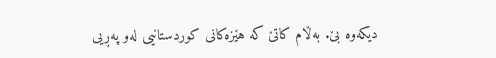دیكه‌وه‌ بێ. به‌ڵام كاتێ كه‌ هێزه‌كانی كوردستانیی له‌و په‌ڕیی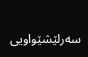سه‌رلێشێواویی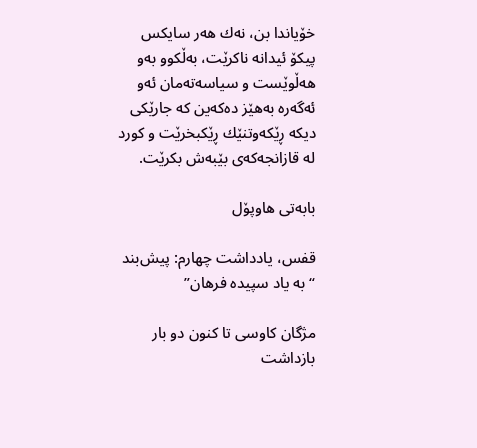خۆیاندا بن، نه‌ك هه‌ر سایكس پیكۆ ئیدانه‌ ناكرێت، به‌ڵكوو به‌و هه‌ڵوێست و سیاسه‌ته‌مان ئه‌و ئه‌گه‌ره‌ به‌هێز ده‌كه‌ین كه‌ جارێكی دیكه‌ ڕێكه‌وتنێك ڕێكبخرێت و كورد له‌ قازانجه‌كه‌ی بێبه‌ش بكرێت.

بابەتی هاوپۆل

قفس، یادداشت چهارم: پیش‌بند “به یاد سپیده فرهان”

مژگان کاوسی تا کنون دو بار بازداشت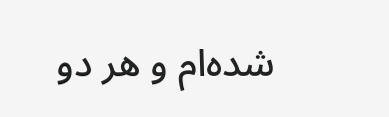شده‌ام و هر دو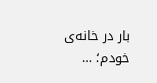بار در خانه‌ی خودم؛ …